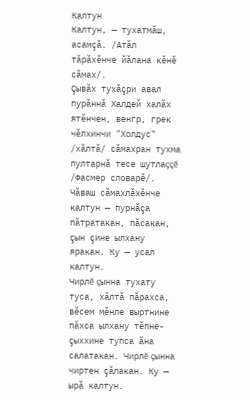Калтун
Калтун, — тухатмăш, асамçă. /Атăл тăрăхĕнче йăлана кĕнĕ сăмах/.
Çывăх тухăçри авал пурăннă Халдей халăх ятĕнчен, венгр, грек чĕлхинчи "Холдус" /хăлтă/ сăмахран тухма пултарнă тесе шутлаççĕ /Фасмер словарĕ/. Чăваш сăмахлăхĕнче калтун — пурнăçа пăтратакан, пăсакан, çын çине ылхану яракан. Ку — усал калтун.
Чирлĕ çынна тухату туса, хăлтă пăрахса, вĕсем мĕнле выртнине пăхса ылхану тĕпне-çыххине тупса ăна салатакан. Чирлĕ çынна чиртен çăлакан. Ку — ырă калтун.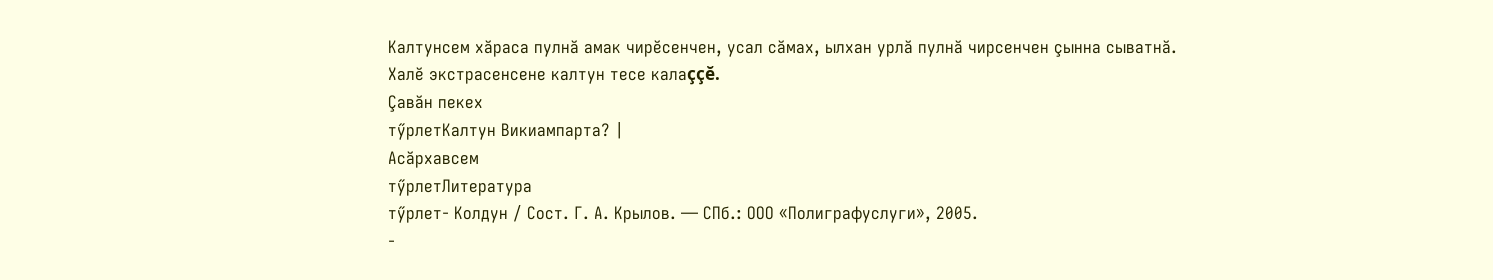Калтунсем хăраса пулнă амак чирĕсенчен, усал сăмах, ылхан урлă пулнă чирсенчен çынна сыватнă.
Халĕ экстрасенсене калтун тесе калаççĕ.
Çавăн пекех
тӳрлетКалтун Викиампарта? |
Асăрхавсем
тӳрлетЛитература
тӳрлет- Колдун / Сост. Г. А. Крылов. — СПб.: ООО «Полиграфуслуги», 2005.
-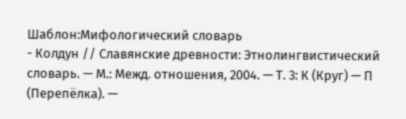Шаблон:Мифологический словарь
- Колдун // Славянские древности: Этнолингвистический словарь. — М.: Межд. отношения, 2004. — Т. 3: К (Круг) — П (Перепёлка). —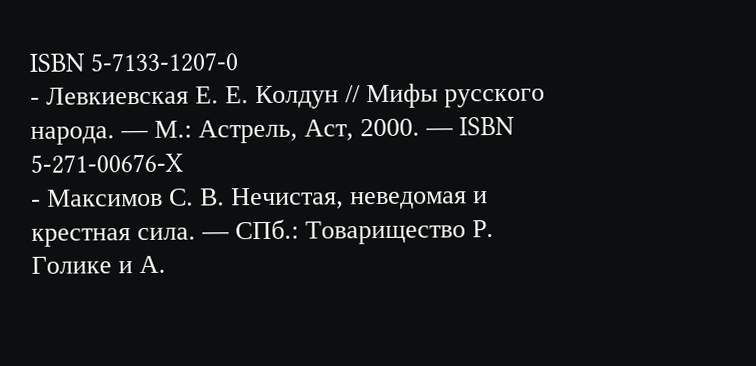ISBN 5-7133-1207-0
- Левкиевская Е. Е. Колдун // Мифы русского народа. — М.: Астрель, Аст, 2000. — ISBN 5-271-00676-X
- Максимов С. В. Нечистая, неведомая и крестная сила. — СПб.: Товарищество Р. Голике и А.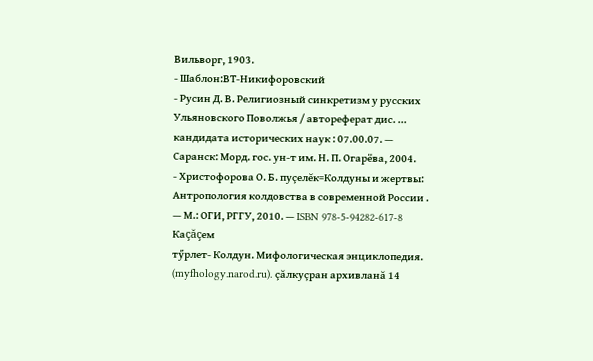Вильворг, 1903.
- Шаблон:ВТ-Никифоровский
- Русин Д. В. Религиозный синкретизм у русских Ульяновского Поволжья / автореферат дис. ... кандидата исторических наук : 07.00.07. — Саранск: Морд. гос. ун-т им. Н. П. Огарёва, 2004.
- Христофорова О. Б. пуçелĕк=Колдуны и жертвы: Антропология колдовства в современной России . — М.: ОГИ, РГГУ, 2010. — ISBN 978-5-94282-617-8
Каçăçем
тӳрлет- Колдун. Мифологическая энциклопедия. (myfhology.narod.ru). çăлкуçран архивланă 14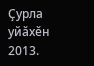Ҫурла уйӑхӗн 2013.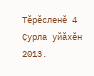Тĕрĕсленĕ 4 Ҫурла уйӑхӗн 2013.